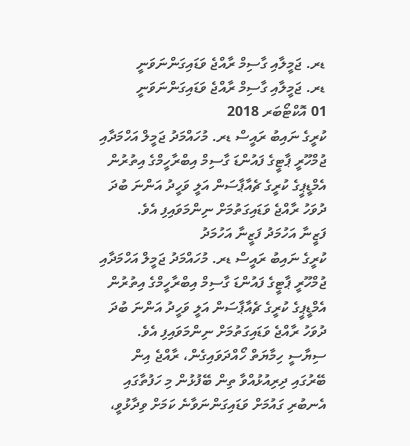ޑރ. ޖަމީލާއި ގާސިމް ރާއްޖެ ވަޑައިގަންނަވަނީ
ޑރ. ޖަމީލާއި ގާސިމް ރާއްޖެ ވަޑައިގަންނަވަނީ
01 އޮކްޓޯބަރ 2018
ކުރީގެ ނައިބު ރައީސް ޑރ. މުހައްމަދު ޖަމީލް އަހްމަދާއި ޖުމްހޫރީ ޕާޓީގެ ފައުންޑަ ގާސިމް އިބްރާހީމްގެ އިތުރުން އެމްޑީޕީގެ ކުރީގެ ޗެއާޕާސަން އަލީ ވަހީދު އަންނަ ބުދަ ދުވަހު ރާއްޖެ ވަޑައިގަތުމަށް ނިންމަވައިފި އެވެ.
ފަޒީނާ އަހުމަދު ފަޒީނާ އަހުމަދު
ކުރީގެ ނައިބު ރައީސް ޑރ. މުހައްމަދު ޖަމީލް އަހްމަދާއި ޖުމްހޫރީ ޕާޓީގެ ފައުންޑަ ގާސިމް އިބްރާހީމްގެ އިތުރުން އެމްޑީޕީގެ ކުރީގެ ޗެއާޕާސަން އަލީ ވަހީދު އަންނަ ބުދަ ދުވަހު ރާއްޖެ ވަޑައިގަތުމަށް ނިންމަވައިފި އެވެ.
ސިޔާސީ ހިމާޔަތް ހޯއްދަވައިގެން، ރާއްޖެ އިން ބޭރުގައި ދިރިއުޅުއްވާ ތިން ބޭފުޅުން މި ހަފުތާގައި އެނބުރި ގައުމަށް ވަޑައިގަންނަވާނެ ކަމަށް ވިދާޅުވީ،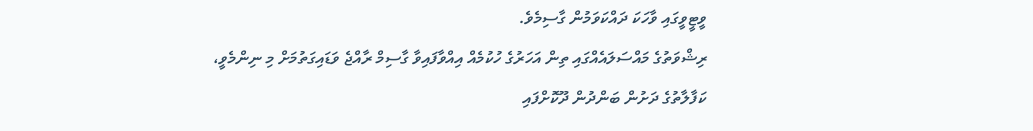ވީޓީވީގައި ވާހަކަ ދައްކަވަމުން ގާސިމެވެ.
ރިޝްވަތުގެ މައްސަލައެއްގައި ތިން އަހަރުގެ ހުކުމެއް އިއްވާފައިވާ ގާސިމް ރާއްޖެ ވަޑައިގަތުމަށް މި ނިންމެވީ، ކަފާލާތުގެ ދަށުން ބަންދުން ދޫކޮށްފައި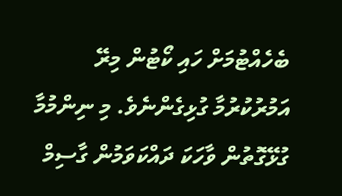ބެހެއްޓުމަށް ހައި ކޯޓުން މިރޭ އަމުރުކުރުމާ ގުޅިގެންނެވެ. މި ނިންމުމާ ގުޅޭގޮތުން ވާހަކަ ދައްކަވަމުން ގާސިމް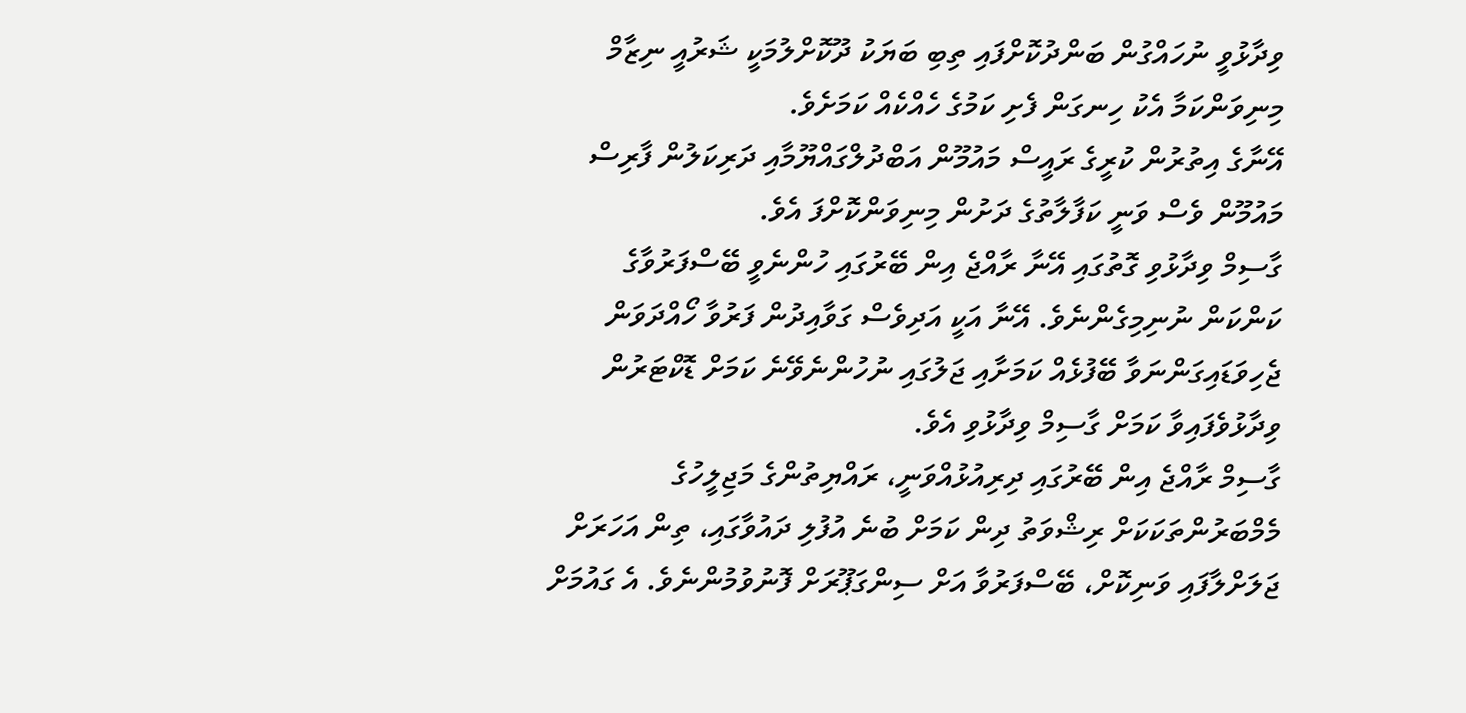ވިދާޅުވީ ނުހައްގުން ބަންދުކޮށްފައި ތިބި ބަޔަކު ދޫކޮށްލުމަކީ ޝަރުއީ ނިޒާމް މިނިވަންކަމާ އެކު ހިނގަން ފެށި ކަމުގެ ހެއްކެއް ކަމަށެވެ.
އޭނާގެ އިތުރުން ކުރީގެ ރައީސް މައުމޫން އަބްދުލްގައްޔޫމާއި ދަރިކަލުން ފާރިސް މައުމޫން ވެސް ވަނީ ކަފާލާތުގެ ދަށުން މިނިވަންކޮށްފަ އެވެ.
ގާސިމް ވިދާޅުވި ގޮތުގައި އޭނާ ރާއްޖެ އިން ބޭރުގައި ހުންނެވީ ބޭސްފަރުވާގެ ކަންކަން ނުނިމިގެންނެވެ. އޭނާ އަކީ އަދިވެސް ގަވާއިދުން ފަރުވާ ހޯއްދަވަން ޖެހިވަޑައިގަންނަވާ ބޭފުޅެއް ކަމަށާއި ޖަލުގައި ނުހުންނެވޭނެ ކަމަށް ޑޮކްޓަރުން ވިދާޅުވެފައިވާ ކަމަށް ގާސިމް ވިދާޅުވި އެވެ.
ގާސިމް ރާއްޖެ އިން ބޭރުގައި ދިރިއުޅުއްވަނީ، ރައްޔިތުންގެ މަޖިލީހުގެ މެމްބަރުންތަކަކަށް ރިޝްވަތު ދިން ކަމަށް ބުނެ އުފުލި ދައުވާގައި، ތިން އަހަރަށް ޖަލަށްލާފައި ވަނިކޮށް، ބޭސްފަރުވާ އަށް ސިންގަޕޫރަށް ފޮނުވުމުންނެވެ. އެ ގައުމަށް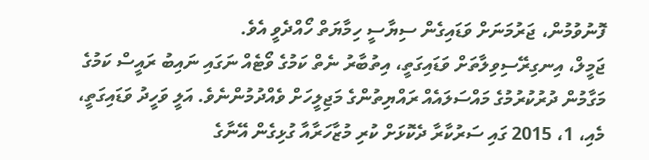ފޮނުވުމުން، ޖަރުމަނަށް ވަޑައިގެން ސިޔާސީ ހިމާޔަތް ހޯއްދެވީ އެވެ.
ޖަމީލް، އިނގިރޭސިވިލާތަށް ވަޑައިގަތީ، އިތުބާރު ނެތް ކަމުގެ ވޯޓެއް ނަގައި ނައިބު ރައީސް ކަމުގެ މަގާމުން ދުރުކުރުމުގެ މައްސަލައެއް ރައްޔިތުންގެ މަޖިލީހަށް ވެއްދުމުންނެވެ. އަލީ ވަހީދު ވަޑައިގަތީ، މެއި، 1، 2015 ގައި ސަރުކާރާ ދެކޮޅަށް ކުރި މުޒާހަރާއާ ގުޅިގެން އޭނާގެ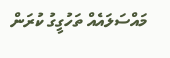މައްސަލައެއް ތަހުގީގު ކުރަން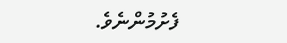ފެށުމުންނެވެ.